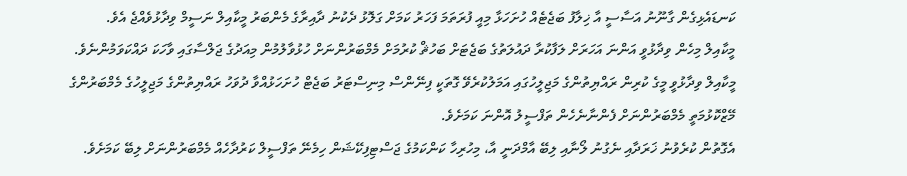ކަނޑައެޅިގެން ގާނޫނު އަސާސީ އާ ޚިލާފު ބަޖެޓެއް ހުށަހަޅާ މިއީ ފުރަތަމަ ފަހަރު ކަމަށް ގަލޮޅު ދެކުނު ދާއިރާގެ މެންބަރު މީކާއިލް ނަސީމް ވިދާޅުވެއްޖެ އެވެ.
މީކާއިލް މިހެން ވިދާޅުވީ އަންނަ އަހަރަށް ލަފާކުރާ ދައުލަތުގެ ބަޖެޓަށް ބަހުޘް ކުރުމަށް މެމްބަރުންނަށް ހުޅުވާލުމުން މިއަދުގެ ޖަލްސާގައި ވާހަކަ ދައްކަވަމުންނެވެ.
މީކާއިލް ވިދާޅުވީ މީގެ ކުރިން ރައްޔިތުންގެ މަޖިލީހުގައި އަމަލުކުރެވޭ ގޮތަކީ ފިނޭންސް މިނިސްޓަރު ބަޖެޓް ހުށަހަޅުއްވާ ދުވަހު ރައްޔިތުންގެ މަޖިލީހުގެ މެމްބަރުންގެ މޭޒްކޮޅުމަތީ މެމްބަރުންނަށް ފެންނާނެހެން ތަފްސީލު އޮންނަ ކަމަށެވެ.
އެގޮތުން ކުރެވުނު ޚަރަދާއި ނެގުނު ލޯނާއި ލިބޭ އާމްދަނީ އާ، މިހުރިހާ ކަންކަމުގެ ޖަސްޓިފިކޭޝަން ހިމެނޭ ތަފްސީލް ކަރުދާހެއް މެމްބަރުންނަށް ލިބޭ ކަމަށެވެ.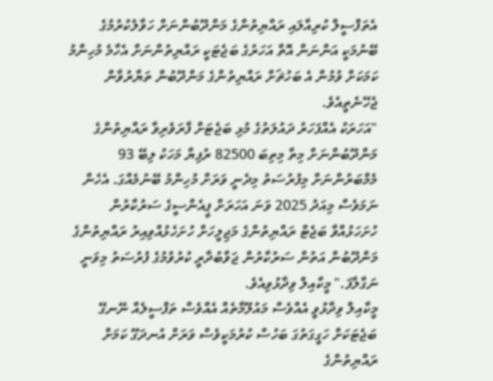އެތަފްސީލް ކުރިއާލައި ރައްޔިތުންގެ މަންދޫބުންނަށް ހަވާލުކުރުމުގެ ބޭނުމަކީ އަންނަން އޮތް އަހަރުގެ ބަޖެޓަކީ ރައްޔިތުންނަށް އެހާމެ މުހިންމު ކަމަކަށް ވުމުން އެ ބަހުޘަށް ރައްޔިތުންގެ މަންދޫބުން ތަޔާރުވާން ޖެހޭނެތީއެވެ.
"އަހަރަކު އެއްފަހަރު ދައުލަތުގެ މުޅި ބަޖެޓަށް ފާރަވެރިވާ ރައްޔިތުންގެ މަންދޫބުންނަށް މިތާ މިތިބަ 82500 ރުފިޔާ މަހަކު ލިބޭ 93 މެމްބަރުންނަށް މިފުރުސަތު މިދެނީ ވަރަށް މުހިންމު ބޭނުމެއްގަ. އެހެން ނަމަވެސް މިއަދު 2025 ވަނަ އަހަރަށް ޕީއެންސީގެ ސަރުކާރުން ހުށަހަޅުއްވާ ބަޖެޓް ރައްޔިތުންގެ މަޖިލީހަށް ހުށަހެޅުއްވިއިރު ރައްޔިތުންގެ މަންދޫބުން އަތުން ސަރުކާރުން ޖަވާބުދާރީ ކުރުވުމުގެ ފުރުސަތު މިވަނީ ނަގާލާފަ." މީކާއިލް ވިދާޅުވިއެވެ.
މީކާއިލް ވިދާޅުވީ އެއްވެސް މައުލޫމާތެއް އެއްވެސް ތަފްސީލެއް ނޭނގޭ ބަޖެޓަކަށް ހަގީގަތުގަ ބަހުސް ކުރުމަކީވެސް ވަރަށް އުނދަގޫ ކަމަށް ރައްޔިތުންގެ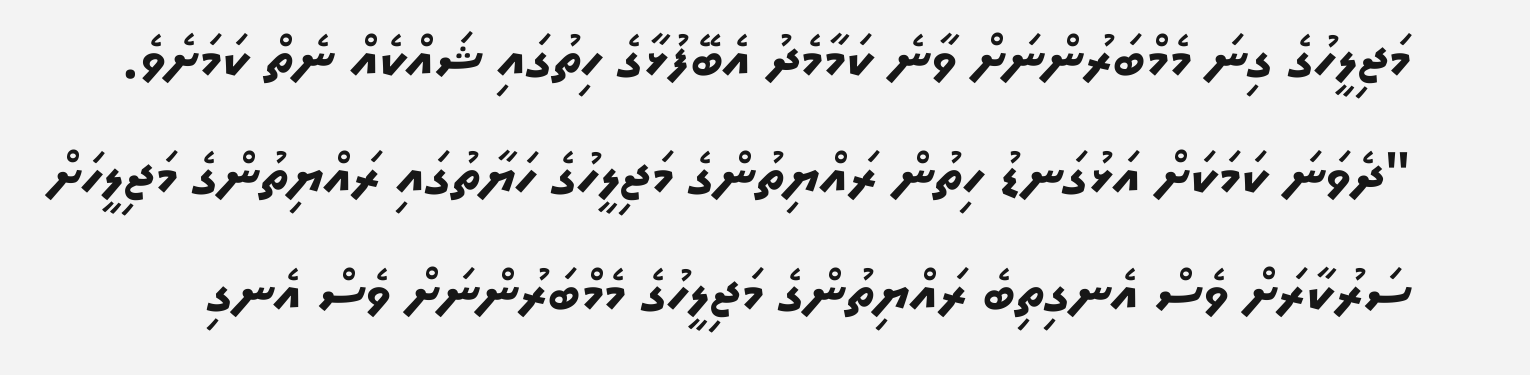މަޖިލީހުގެ ގިނަ މެމްބަރުންނަށް ވާނެ ކަމާމެދު އެބޭފުޅާގެ ހިތުގައި ޝައްކެއް ނެތް ކަމަށެވެ.
"ދެވަނަ ކަމަކަށް އަޅުގަނޑު ހިތުން ރައްޔިތުންގެ މަޖިލީހުގެ ހަޔާތުގައި ރައްޔިތުންގެ މަޖިލީހަށް ސަރުކާރަށް ވެސް އެނގިތިބެ ރައްޔިތުންގެ މަޖިލީހުގެ މެމްބަރުންނަށް ވެސް އެނގި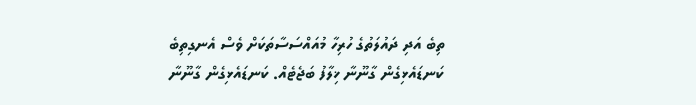ތިބެ އަދި ދައުލަތުގެ ހުރިހާ މުއައްސަސާތަކަށް ވެސް އެނގިތިބެ ކަނޑައެޅިގެން ގާނޫނާ ޚިލާފު ބަޖެޓެއް. ކަނޑައެޅިގެން ގާނޫނާ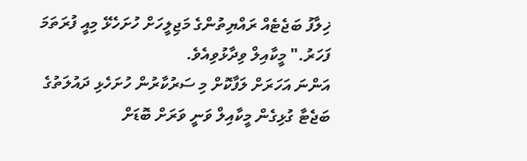ޚިލާފު ބަޖެޓެއް ރައްޔިތުންގެ މަޖިލީހަށް ހުށަހެޅޭ މިއީ ފުރަތަމަ ފަހަރު." މީކާއިލް ވިދާޅުވިއެވެ.
އަންނަ އަހަރަށް ލަފާކޮށް މި ސަރުކާރުން ހުށަހެޅި ދައުލަތުގެ ބަޖެޓާ ގުޅިގެން މީކާއިލް ވަނީ ވަރަށް ބޮޑަށް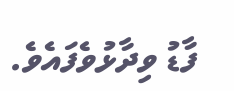ފާޑު ވިދާޅުވެފައެވެ.